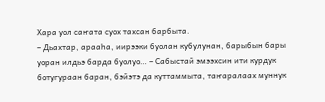Хара уол саҥата суох тахсан барбыта.
– Дьахтар, арааһа, иирээки буолан кубулунан, барыбын бары уоран илдьэ барда буолуо… – Сабыстай эмээхсин ити курдук ботугураан баран, бэйэтэ да куттаммыта, таҥаралаах муннук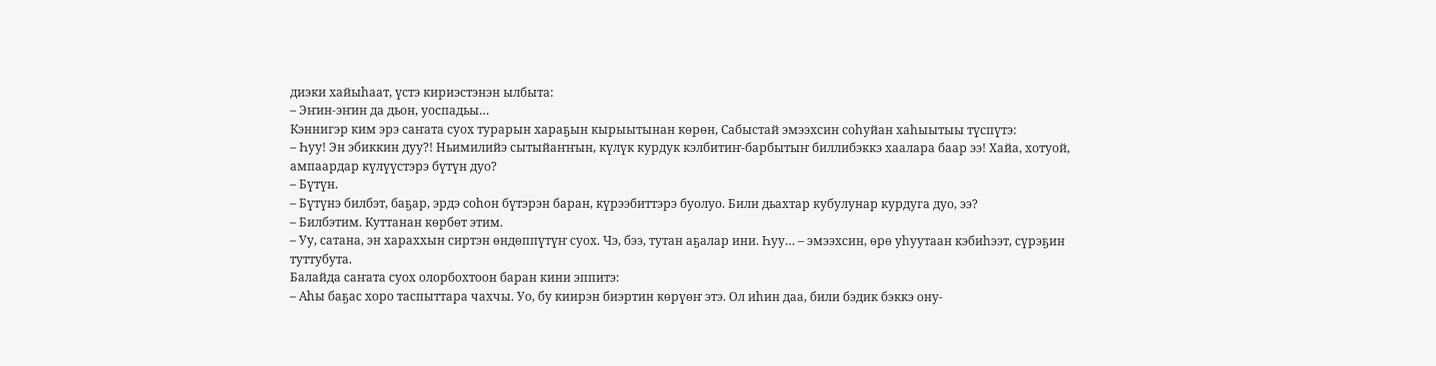диэки хайыһаат, үстэ кириэстэнэн ылбыта:
– Эҥин-эҥин да дьон, уоспадьы…
Кэннигэр ким эрэ саҥата суох турарын хараҕын кырыытынан көрөн, Сабыстай эмээхсин соһуйан хаһыытыы түспүтэ:
– Һуу! Эн эбиккин дуу?! Ньимилийэ сытыйаҥҥын, күлүк курдук кэлбитиҥ-барбытыҥ биллибэккэ хаалара баар ээ! Хайа, хотуой, ампаардар күлүүстэрэ бүтүн дуо?
– Бүтүн.
– Бүтүнэ билбэт, баҕар, эрдэ соһон бүтэрэн баран, күрээбиттэрэ буолуо. Били дьахтар кубулунар курдуга дуо, ээ?
– Билбэтим. Куттанан көрбөт этим.
– Уу, сатана, эн хараххын сиртэн өндөппүтүҥ суох. Чэ, бээ, тутан аҕалар ини. Һуу… – эмээхсин, өрө уһуутаан кэбиһээт, сүрэҕин туттубута.
Балайда саҥата суох олорбохтоон баран кини эппитэ:
– Аһы баҕас хоро таспыттара чахчы. Уо, бу киирэн биэртин көрүөҥ этэ. Ол иһин даа, били бэдик бэккэ ону-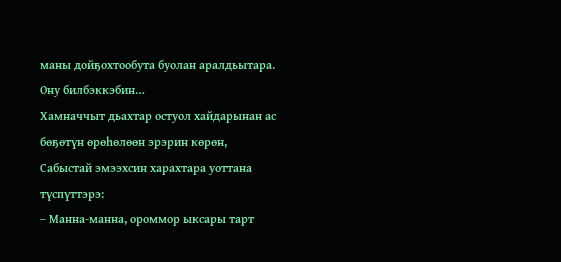маны дойҕохтообута буолан аралдьытара. Ону билбэккэбин…
Хамначчыт дьахтар остуол хайдарынан ас бөҕөтүн өрөһөлөөн эрэрин көрөн, Сабыстай эмээхсин харахтара уоттана түспүттэрэ:
– Манна-манна, ороммор ыксары тарт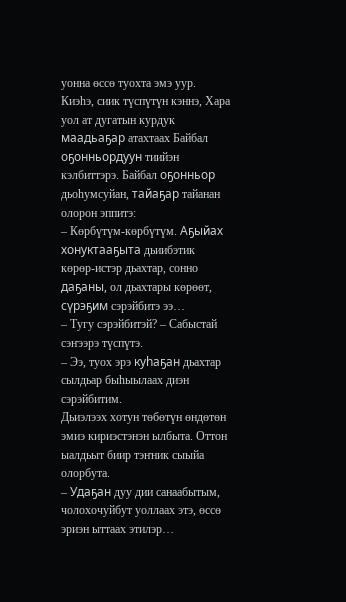уонна өссө туохта эмэ уур.
Киэһэ, сиик түспүтүн кэннэ, Хара уол ат дугатын курдук маадьаҕар атахтаах Байбал оҕонньордуун тиийэн кэлбиттэрэ. Байбал оҕонньор дьоһумсуйан, тайаҕар тайанан олорон эппитэ:
– Көрбүтүм-көрбүтүм. Аҕыйах хонуктааҕыта дьиибэтик көрөр-истэр дьахтар, сонно даҕаны, ол дьахтары көрөөт, сүрэҕим сэрэйбитэ ээ…
– Тугу сэрэйбитэй? – Сабыстай сэҥээрэ түспүтэ.
– Ээ, туох эрэ куһаҕан дьахтар сылдьар быһыылаах диэн сэрэйбитим.
Дьиэлээх хотун төбөтүн өндөтөн эмиэ кириэстэнэн ылбыта. Оттон ыалдьыт биир тэҥник сыыйа олорбута.
– Удаҕан дуу дии санаабытым, чолохочуйбут уоллаах этэ, өссө эриэн ыттаах этилэр…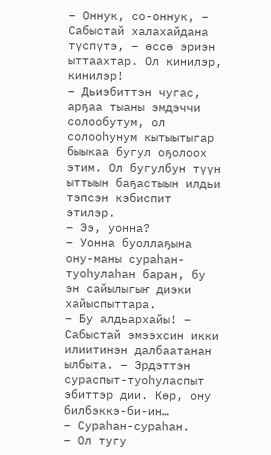– Оннук, со-оннук, – Сабыстай халахайдана түспүтэ, – өссө эриэн ыттаахтар. Ол кинилэр, кинилэр!
– Дьиэбиттэн чугас, арҕаа тыаны эмдэччи солообутум, ол солооһунум кытыытыгар быыкаа бугул оҕолоох этим. Ол бугулбун түүн ыттыын баҕастыын илдьи тэпсэн кэбиспит этилэр.
– Ээ, уонна?
– Уонна буоллаҕына ону-маны сураһан-туоһулаһан баран, бу эн сайылыгыҥ диэки хайыспыттара.
– Бу алдьархайы! – Сабыстай эмээхсин икки илиитинэн далбаатанан ылбыта. – Эрдэттэн сураспыт-туоһуласпыт эбиттэр дии. Көр, ону билбэккэ-би-ин…
– Сураһан-сураһан.
– Ол тугу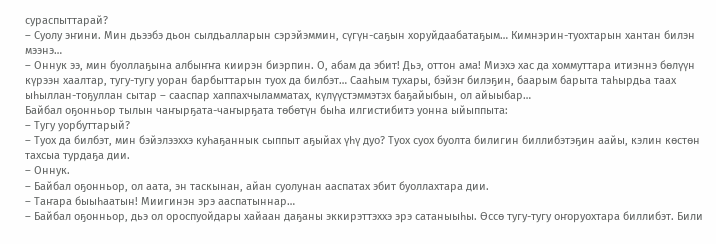сураспыттарай?
– Суолу эҥини. Мин дьээбэ дьон сылдьалларын сэрэйэммин, сүгүн-саҕын хоруйдаабатаҕым… Кимнэрин-туохтарын хантан билэн мээнэ…
– Оннук ээ, мин буоллаҕына албыҥҥа киирэн биэрпин. О, абам да эбит! Дьэ, оттон ама! Миэхэ хас да хоммуттара итиэннэ бөлүүн күрээн хаалтар, тугу-тугу уоран барбыттарын туох да билбэт… Сааһым тухары, бэйэҥ билэҕин, баарым барыта таһырдьа таах ыһыллан-тоҕуллан сытар – сааспар хаппахчыламматах, күлүүстэммэтэх баҕайыбын, ол айыыбар…
Байбал оҕонньор тылын чаҥырҕата-чаҥырҕата төбөтүн быһа илгистибитэ уонна ыйыппыта:
– Тугу уорбуттарый?
– Туох да билбэт, мин бэйэлээххэ куһаҕаннык сыппыт аҕыйах үһү дуо? Туох суох буолта билигин биллибэтэҕин аайы, кэлин көстөн тахсыа турдаҕа дии.
– Оннук.
– Байбал оҕонньор, ол аата, эн таскынан, айан суолунан ааспатах эбит буоллахтара дии.
– Таҥара быыһаатын! Миигинэн эрэ ааспатыннар…
– Байбал оҕонньор, дьэ ол ороспуойдары хайаан даҕаны эккирэттэххэ эрэ сатаныыһы. Өссө тугу-тугу оҥоруохтара биллибэт. Били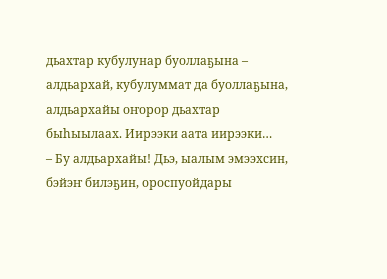дьахтар кубулунар буоллаҕына – алдьархай, кубулуммат да буоллаҕына, алдьархайы оҥорор дьахтар быһыылаах. Иирээки аата иирээки…
– Бу алдьархайы! Дьэ, ыалым эмээхсин, бэйэҥ билэҕин, ороспуойдары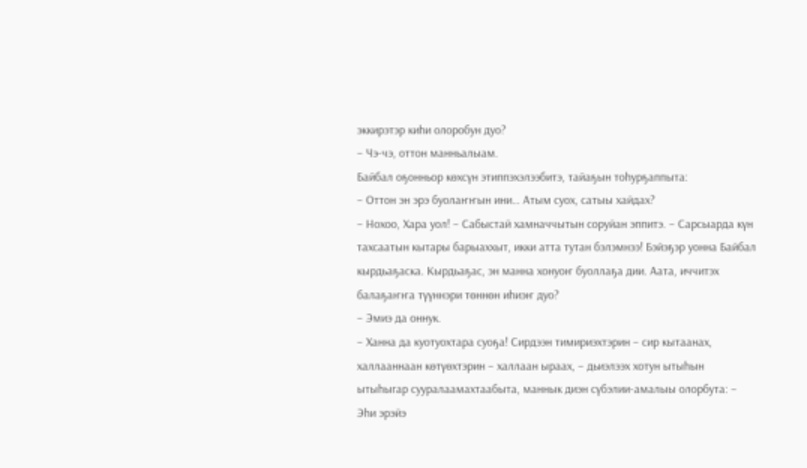эккирэтэр киһи олоробун дуо?
– Чэ-чэ, оттон манньалыам.
Байбал оҕонньор көхсүн этиппэхэлээбитэ, тайаҕын тоһурҕаппыта:
– Оттон эн эрэ буолаҥҥын ини… Атым суох, сатыы хайдах?
– Нохоо, Хара уол! – Сабыстай хамначчытын соруйан эппитэ. – Сарсыарда күн тахсаатын кытары барыаххыт, икки атта тутан бэлэмнээ! Бэйэҕэр уонна Байбал кырдьаҕаска. Кырдьаҕас, эн манна хонуоҥ буоллаҕа дии. Аата, иччитэх балаҕаҥҥа түүннэри төннөн иһиэҥ дуо?
– Эмиэ да оннук.
– Ханна да куотуохтара суоҕа! Сирдээн тимириэхтэрин – сир кытаанах, халлааннаан көтүөхтэрин – халлаан ыраах, – дьиэлээх хотун ытыһын ытыһыгар сууралаамахтаабыта, маннык диэн сүбэлии-амалыы олорбута: – Эһи эрэйэ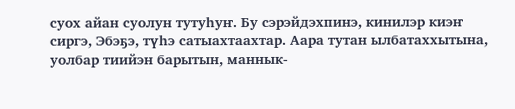суох айан суолун тутуһуҥ. Бу сэрэйдэхпинэ, кинилэр киэҥ сиргэ, Эбэҕэ, түһэ сатыахтаахтар. Аара тутан ылбатаххытына, уолбар тиийэн барытын, маннык-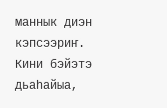маннык диэн кэпсээриҥ. Кини бэйэтэ дьаһайыа,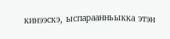кинээскэ, ыспараанньыкка этэн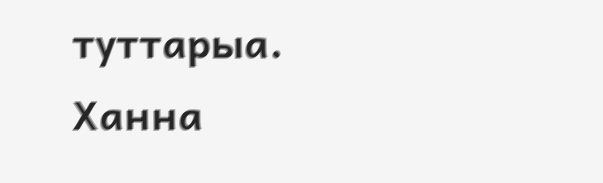туттарыа. Ханна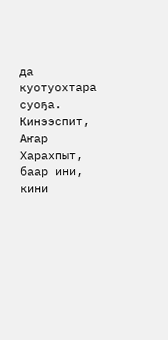да куотуохтара суоҕа. Кинээспит, Аҥар Харахпыт, баар ини, кини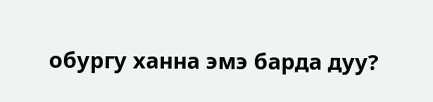обургу ханна эмэ барда дуу?